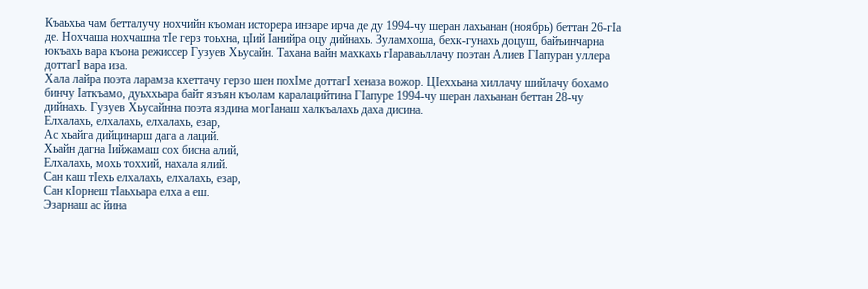Къаьхьа чам бетталучу нохчийн къоман исторера инзаре ирча де ду 1994-чу шеран лахьанан (ноябрь) беттан 26-гIа де. Нохчаша нохчашна тIе герз тоьхна, цIий Iанийра оцу дийнахь. Зуламхоша, бехк-гунахь доцуш, байъинчарна юкъахь вара къона режиссер Гузуев Хьусайн. Тахана вайн махкахь гIараваьллачу поэтан Алиев ГIапуран уллера доттагI вара иза.
Хала лайра поэта ларамза кхеттачу герзо шен похIме доттагI хеназа вожор. ЦIеххьана хиллачу шийлачу бохамо бинчу Iаткъамо, дуьххьара байт язъян къолам каралацийтина ГIапуре 1994-чу шеран лахьанан беттан 28-чу дийнахь. Гузуев Хьусайнна поэта яздина могIанаш халкъалахь даха дисина.
Елхалахь, елхалахь, елхалахь, езар,
Ас хьайга дийцинарш дага а лаций.
Хьайн дагна Iийжамаш сох бисна алий,
Елхалахь, мохь тоххий, нахала ялий.
Сан каш тIехь елхалахь, елхалахь, езар,
Сан кIорнеш тIаьхьара елха а еш.
Эзарнаш ас йина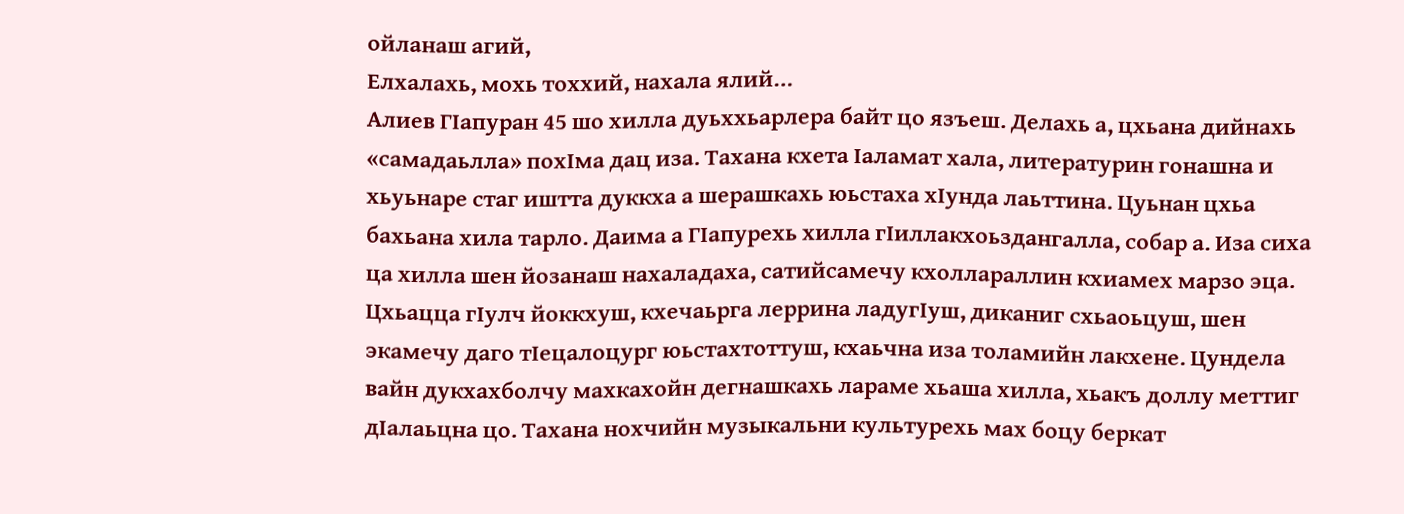ойланаш агий,
Елхалахь, мохь тоххий, нахала ялий…
Алиев ГIапуран 45 шо хилла дуьххьарлера байт цо язъеш. Делахь а, цхьана дийнахь «самадаьлла» похIма дац иза. Тахана кхета Iаламат хала, литературин гонашна и хьуьнаре стаг иштта дуккха а шерашкахь юьстаха хIунда лаьттина. Цуьнан цхьа бахьана хила тарло. Даима а ГIапурехь хилла гIиллакхоьздангалла, собар а. Иза сиха ца хилла шен йозанаш нахаладаха, сатийсамечу кхоллараллин кхиамех марзо эца.
Цхьацца гIулч йоккхуш, кхечаьрга леррина ладугIуш, диканиг схьаоьцуш, шен экамечу даго тIецалоцург юьстахтоттуш, кхаьчна иза толамийн лакхене. Цундела вайн дукхахболчу махкахойн дегнашкахь лараме хьаша хилла, хьакъ доллу меттиг дIалаьцна цо. Тахана нохчийн музыкальни культурехь мах боцу беркат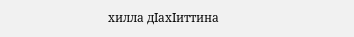хилла дIахIиттина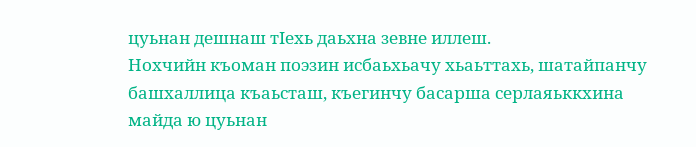цуьнан дешнаш тIехь даьхна зевне иллеш.
Нохчийн къоман поэзин исбаьхьачу хьаьттахь, шатайпанчу башхаллица къаьсташ, къегинчу басарша серлаяьккхина майда ю цуьнан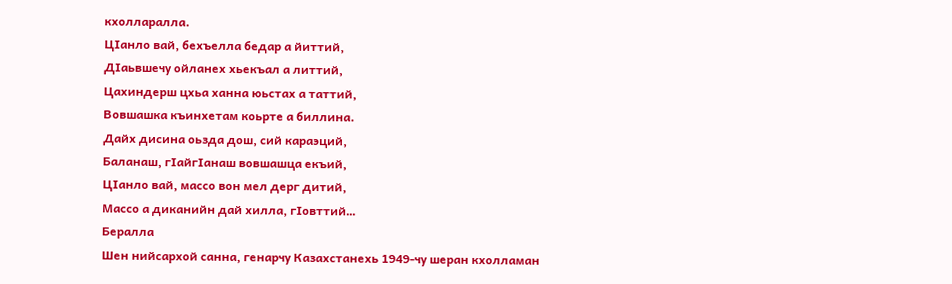кхолларалла.
ЦIанло вай, бехъелла бедар а йиттий,
ДIаьвшечу ойланех хьекъал а литтий,
Цахиндерш цхьа ханна юьстах а таттий,
Вовшашка къинхетам коьрте а биллина.
Дайх дисина оьзда дош, сий караэций,
Баланаш, гIайгIанаш вовшашца екъий,
ЦIанло вай, массо вон мел дерг дитий,
Массо а диканийн дай хилла, гIовттий…
Бералла
Шен нийсархой санна, генарчу Казахстанехь 1949-чу шеран кхолламан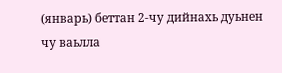(январь) беттан 2-чу дийнахь дуьнен чу ваьлла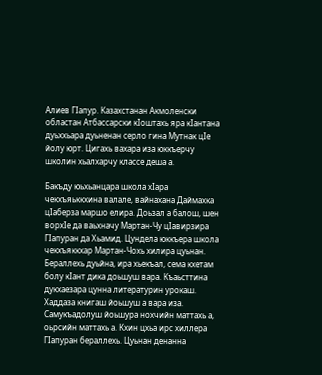Алиев ГIапур. Казахстанан Акмоленски областан Атбассарски кIоштахь яра кIантана дуьххьара дуьненан серло гина Мутнак цIе йолу юрт. Цигахь вахара иза юккъерчу школин хьалхарчу классе деша а.

Бакъду юьхьанцара школа хIара чекхъяьккхина валале, вайнахана Даймахка цIаберза маршо елира. Доьзал а балош, шен ворхIе да ваьхначу Мартан-Чу цIавирзира ГIапуран да Хьамид. Цундела юккъера школа чекхъяккхар Мартан-Чохь хилира цуьнан. Бераллехь дуьйна, ира хьекъал, сема кхетам болу кIант дика доьшуш вара. Къаьсттина дукхаезара цунна литературин урокаш.
Хаддаза книгаш йоьшуш а вара иза. Самукъадолуш йоьшура нохчийн маттахь а, оьрсийн маттахь а. Кхин цхьа ирс хиллера ГIапуран бераллехь. Цуьнан денанна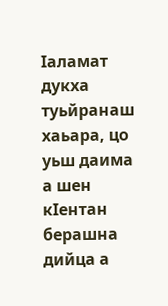Iаламат дукха туьйранаш хаьара, цо уьш даима а шен кIентан берашна дийца а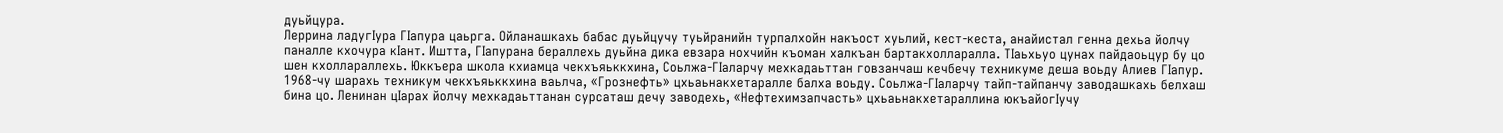дуьйцура.
Леррина ладугIура ГIапура цаьрга. Ойланашкахь бабас дуьйцучу туьйранийн турпалхойн накъост хуьлий, кест-кеста, анайистал генна дехьа йолчу паналле кхочура кIант. Иштта, ГIапурана бераллехь дуьйна дика евзара нохчийн къоман халкъан бартакхолларалла. ТIаьхьуо цунах пайдаоьцур бу цо шен кхоллараллехь. Юккъера школа кхиамца чекхъяьккхина, Соьлжа-ГIаларчу мехкадаьттан говзанчаш кечбечу техникуме деша воьду Алиев ГIапур.
1968-чу шарахь техникум чекхъяьккхина ваьлча, «Грознефть» цхьаьнакхетаралле балха воьду. Соьлжа-ГIаларчу тайп-тайпанчу заводашкахь белхаш бина цо. Ленинан цIарах йолчу мехкадаьттанан сурсаташ дечу заводехь, «Нефтехимзапчасть» цхьаьнакхетараллина юкъайогIучу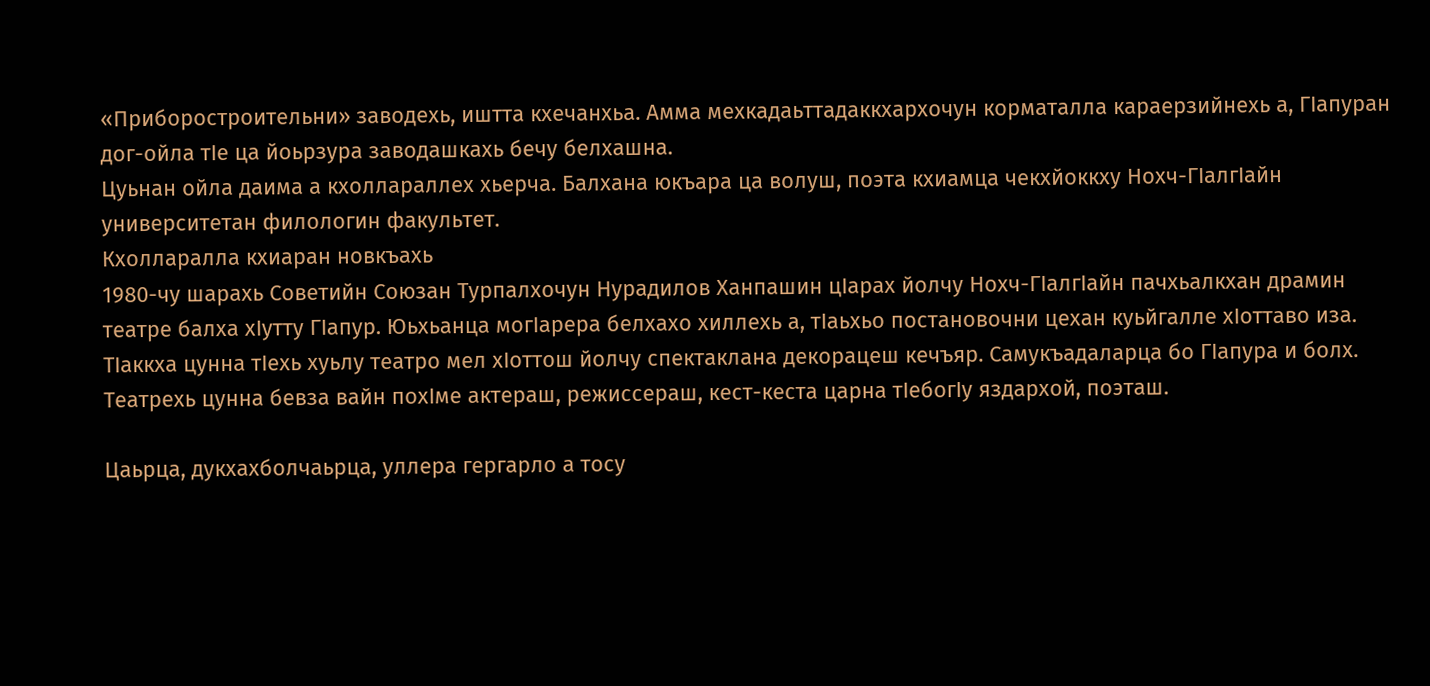«Приборостроительни» заводехь, иштта кхечанхьа. Амма мехкадаьттадаккхархочун корматалла караерзийнехь а, ГIапуран дог-ойла тIе ца йоьрзура заводашкахь бечу белхашна.
Цуьнан ойла даима а кхоллараллех хьерча. Балхана юкъара ца волуш, поэта кхиамца чекхйоккху Нохч-ГIалгIайн университетан филологин факультет.
Кхолларалла кхиаран новкъахь
1980-чу шарахь Советийн Союзан Турпалхочун Нурадилов Ханпашин цIарах йолчу Нохч-ГIалгIайн пачхьалкхан драмин театре балха хIутту ГIапур. Юьхьанца могIарера белхахо хиллехь а, тIаьхьо постановочни цехан куьйгалле хIоттаво иза. ТIаккха цунна тIехь хуьлу театро мел хIоттош йолчу спектаклана декорацеш кечъяр. Самукъадаларца бо ГIапура и болх. Театрехь цунна бевза вайн похIме актераш, режиссераш, кест-кеста царна тIебогIу яздархой, поэташ.

Цаьрца, дукхахболчаьрца, уллера гергарло а тосу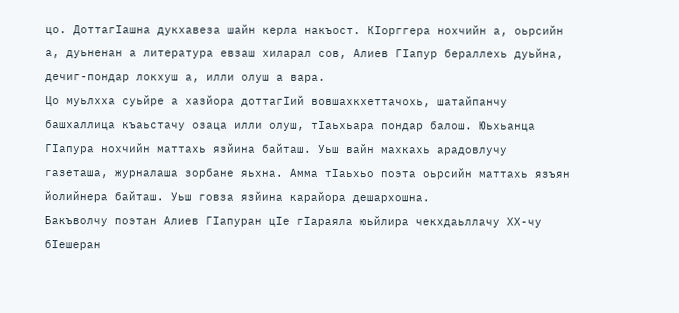цо. ДоттагIашна дукхавеза шайн керла накъост. КIорггера нохчийн а, оьрсийн а, дуьненан а литература евзаш хиларал сов, Алиев ГIапур бераллехь дуьйна, дечиг-пондар локхуш а, илли олуш а вара.
Цо муьлхха суьйре а хазйора доттагIий вовшахкхеттачохь, шатайпанчу башхаллица къаьстачу озаца илли олуш, тIаьхьара пондар балош. Юьхьанца ГIапура нохчийн маттахь язйина байташ. Уьш вайн махкахь арадовлучу газеташа, журналаша зорбане яьхна. Амма тIаьхьо поэта оьрсийн маттахь язъян йолийнера байташ. Уьш говза язйина карайора дешархошна.
Бакъволчу поэтан Алиев ГIапуран цIе гIараяла юьйлира чекхдаьллачу ХХ-чу бIешеран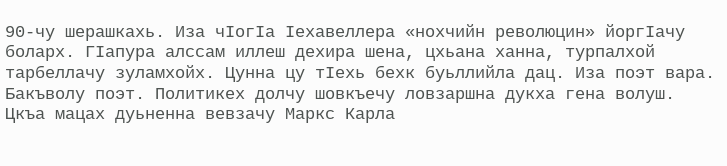90-чу шерашкахь. Иза чIогIа Iехавеллера «нохчийн революцин» йоргIачу боларх. ГIапура алссам иллеш дехира шена, цхьана ханна, турпалхой тарбеллачу зуламхойх. Цунна цу тIехь бехк буьллийла дац. Иза поэт вара. Бакъволу поэт. Политикех долчу шовкъечу ловзаршна дукха гена волуш. Цкъа мацах дуьненна вевзачу Маркс Карла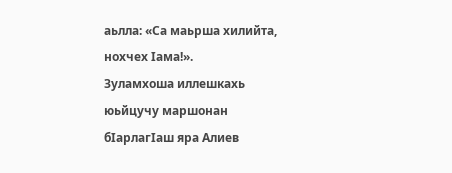аьлла: «Са маьрша хилийта, нохчех Iама!».
Зуламхоша иллешкахь юьйцучу маршонан бIарлагIаш яра Алиев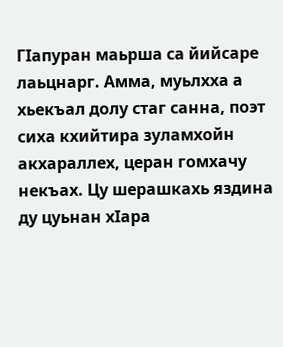ГIапуран маьрша са йийсаре лаьцнарг. Амма, муьлхха а хьекъал долу стаг санна, поэт сиха кхийтира зуламхойн акхараллех, церан гомхачу некъах. Цу шерашкахь яздина ду цуьнан хIара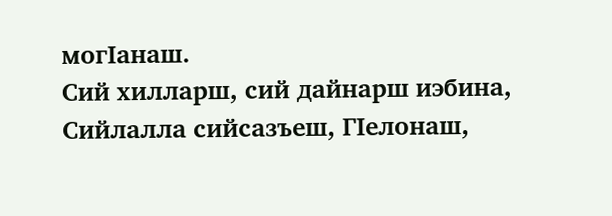могIанаш.
Сий хилларш, сий дайнарш иэбина, Сийлалла сийсазъеш, ГIелонаш,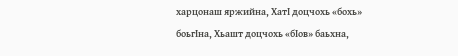харцонаш яржийна, ХатI доцчохь «бохь» боьгIна, Хьашт доцчохь «бIов» баьхна,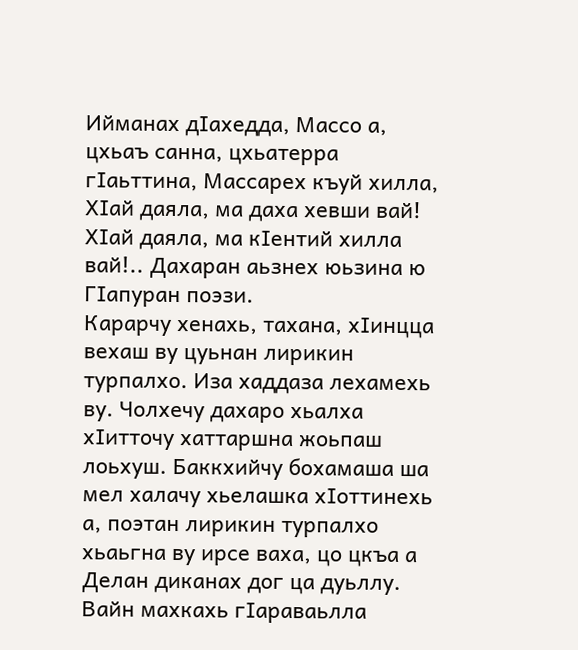Ийманах дIахедда, Массо а, цхьаъ санна, цхьатерра гIаьттина, Массарех къуй хилла, ХIай даяла, ма даха хевши вай! ХIай даяла, ма кIентий хилла вай!.. Дахаран аьзнех юьзина ю ГIапуран поэзи.
Карарчу хенахь, тахана, хIинцца вехаш ву цуьнан лирикин турпалхо. Иза хаддаза лехамехь ву. Чолхечу дахаро хьалха хIитточу хаттаршна жоьпаш лоьхуш. Баккхийчу бохамаша ша мел халачу хьелашка хIоттинехь а, поэтан лирикин турпалхо хьаьгна ву ирсе ваха, цо цкъа а Делан диканах дог ца дуьллу.
Вайн махкахь гIараваьлла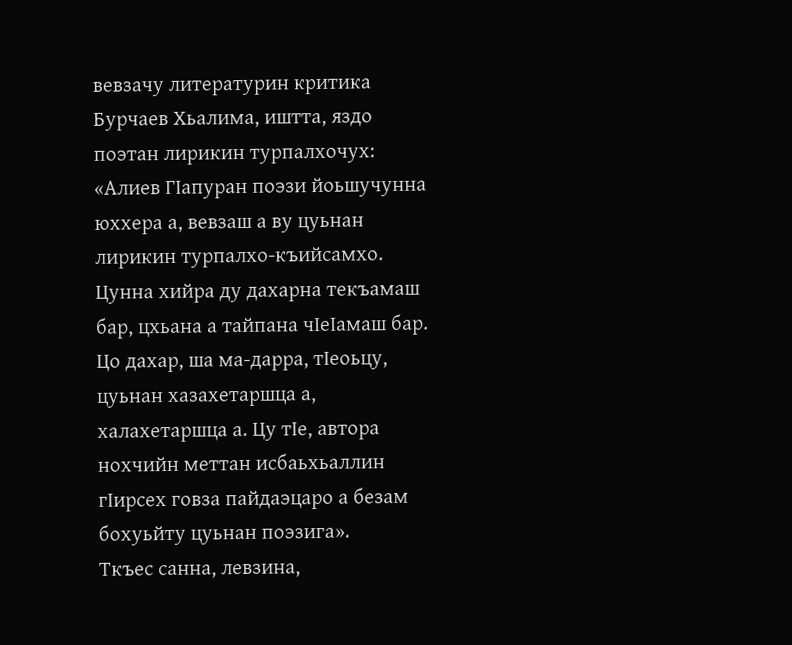вевзачу литературин критика Бурчаев Хьалима, иштта, яздо поэтан лирикин турпалхочух: «Алиев ГIапуран поэзи йоьшучунна юххера а, вевзаш а ву цуьнан лирикин турпалхо-къийсамхо. Цунна хийра ду дахарна текъамаш бар, цхьана а тайпана чIеIамаш бар. Цо дахар, ша ма-дарра, тIеоьцу, цуьнан хазахетаршца а, халахетаршца а. Цу тIе, автора нохчийн меттан исбаьхьаллин гIирсех говза пайдаэцаро а безам бохуьйту цуьнан поэзига».
Ткъес санна, левзина,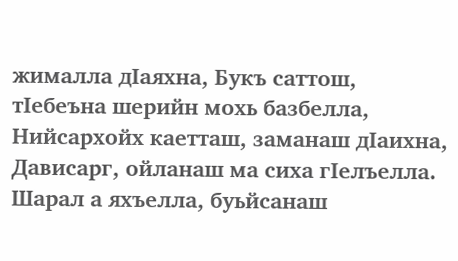жималла дIаяхна, Букъ саттош, тIебеъна шерийн мохь базбелла, Нийсархойх каетташ, заманаш дIаихна, Дависарг, ойланаш ма сиха гIелъелла. Шарал а яхъелла, буьйсанаш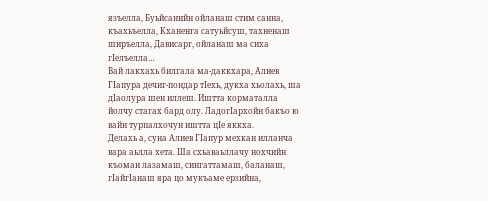язъелла, Буьйсанийн ойланаш стим санна, къахьъелла, Кханенга сатуьйсуш, тахненаш ширъелла, Дависарг, ойланаш ма сиха гIелъелла…
Вай лакхахь билгала ма-даккхара, Алиев ГIапура дечиг-пондар тIехь, дукха хьолахь, ша дIаолура шен иллеш. Иштта корматалла йолчу стагах бард олу. ЛадогIархойн бакъо ю вайн турпалхочун иштта цIе яккха.
Делахь а, суна Алиев ГIапур мехкан илланча вара аьлла хета. Ша схьаваьллачу нохчийн къоман лазамаш, сингаттамаш, баланаш, гIайгIанаш яра цо мукъаме ерзийна,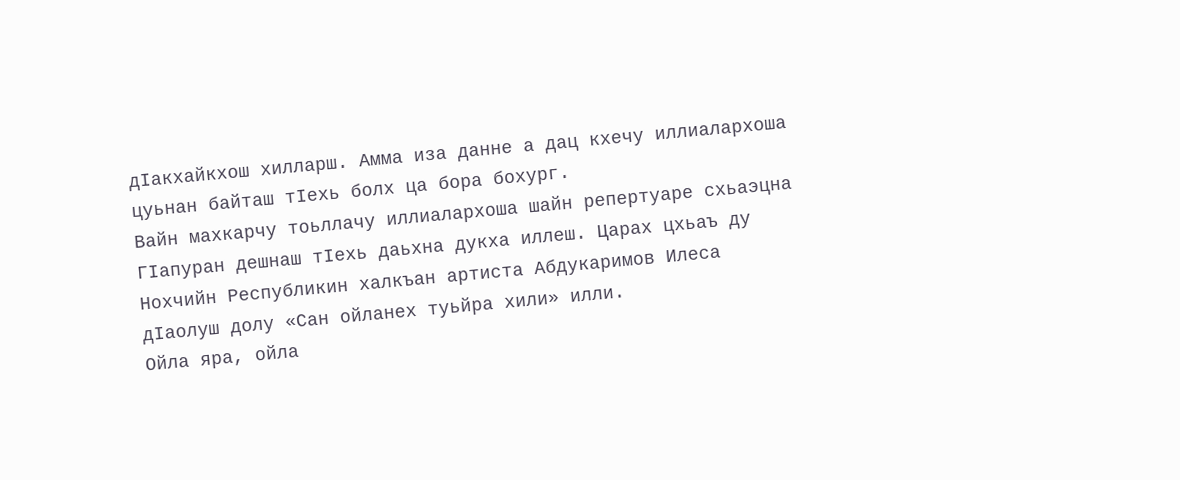дIакхайкхош хилларш. Амма иза данне а дац кхечу иллиалархоша цуьнан байташ тIехь болх ца бора бохург.
Вайн махкарчу тоьллачу иллиалархоша шайн репертуаре схьаэцна ГIапуран дешнаш тIехь даьхна дукха иллеш. Царах цхьаъ ду Нохчийн Республикин халкъан артиста Абдукаримов Илеса дIаолуш долу «Сан ойланех туьйра хили» илли.
Ойла яра, ойла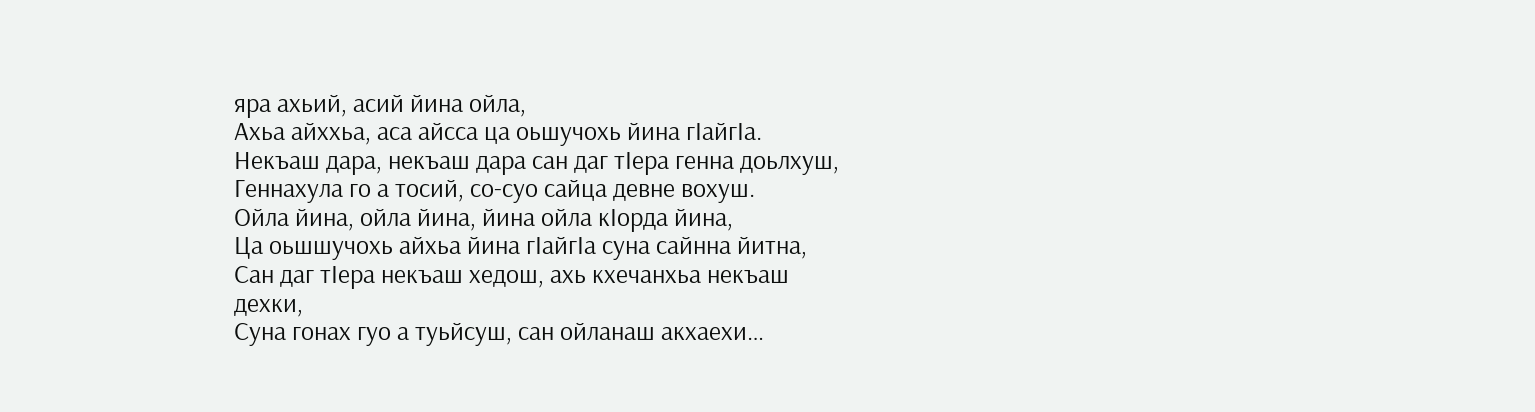яра ахьий, асий йина ойла,
Ахьа айххьа, аса айсса ца оьшучохь йина гIайгIа.
Некъаш дара, некъаш дара сан даг тIера генна доьлхуш,
Геннахула го а тосий, со-суо сайца девне вохуш.
Ойла йина, ойла йина, йина ойла кIорда йина,
Ца оьшшучохь айхьа йина гIайгIа суна сайнна йитна,
Сан даг тIера некъаш хедош, ахь кхечанхьа некъаш дехки,
Суна гонах гуо а туьйсуш, сан ойланаш акхаехи…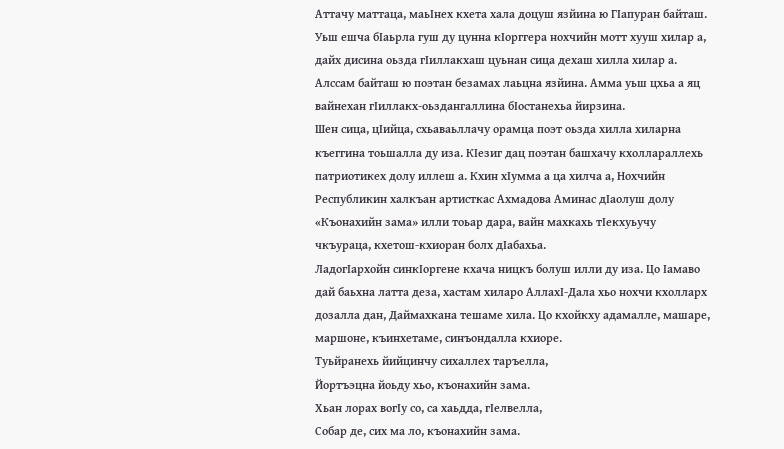Аттачу маттаца, маьIнех кхета хала доцуш язйина ю ГIапуран байташ. Уьш ешча бIаьрла гуш ду цунна кIорггера нохчийн мотт хууш хилар а, дайх дисина оьзда гIиллакхаш цуьнан сица дехаш хилла хилар а. Алссам байташ ю поэтан безамах лаьцна язйина. Амма уьш цхьа а яц вайнехан гIиллакх-оьздангаллина бIостанехьа йирзина.
Шен сица, цIийца, схьаваьллачу орамца поэт оьзда хилла хиларна къеггина тоьшалла ду иза. КIезиг дац поэтан башхачу кхоллараллехь патриотикех долу иллеш а. Кхин хIумма а ца хилча а, Нохчийн Республикин халкъан артисткас Ахмадова Аминас дIаолуш долу «Къонахийн зама» илли тоьар дара, вайн махкахь тIекхуьучу чкъураца, кхетош-кхиоран болх дIабахьа.
ЛадогIархойн синкIоргене кхача ницкъ болуш илли ду иза. Цо Iамаво дай баьхна латта деза, хастам хиларо АллахI-Дала хьо нохчи кхолларх дозалла дан, Даймахкана тешаме хила. Цо кхойкху адамалле, машаре, маршоне, къинхетаме, синъондалла кхиоре.
Туьйранехь йийцинчу сихаллех таръелла,
Йортъэцна йоьду хьо, къонахийн зама.
Хьан лорах вогIу со, са хаьдда, гIелвелла,
Собар де, сих ма ло, къонахийн зама.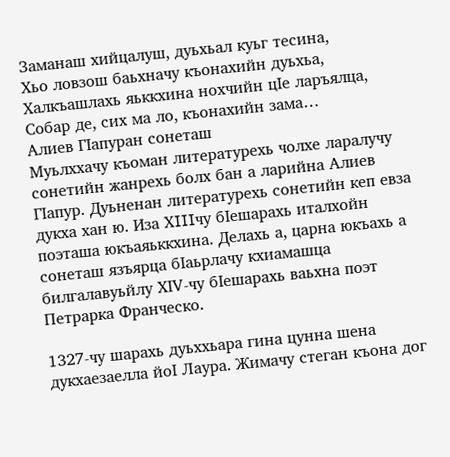Заманаш хийцалуш, дуьхьал куьг тесина,
Хьо ловзош баьхначу къонахийн дуьхьа,
Халкъашлахь яьккхина нохчийн цIе ларъялца,
Собар де, сих ма ло, къонахийн зама…
Алиев ГIапуран сонеташ
Муьлххачу къоман литературехь чолхе ларалучу сонетийн жанрехь болх бан а ларийна Алиев ГIапур. Дуьненан литературехь сонетийн кеп евза дукха хан ю. Иза ХIIIчу бIешарахь италхойн поэташа юкъаяьккхина. Делахь а, царна юкъахь а сонеташ язъярца бIаьрлачу кхиамашца билгалавуьйлу ХIV-чу бIешарахь ваьхна поэт Петрарка Франческо.

1327-чу шарахь дуьххьара гина цунна шена дукхаезаелла йоI Лаура. Жимачу стеган къона дог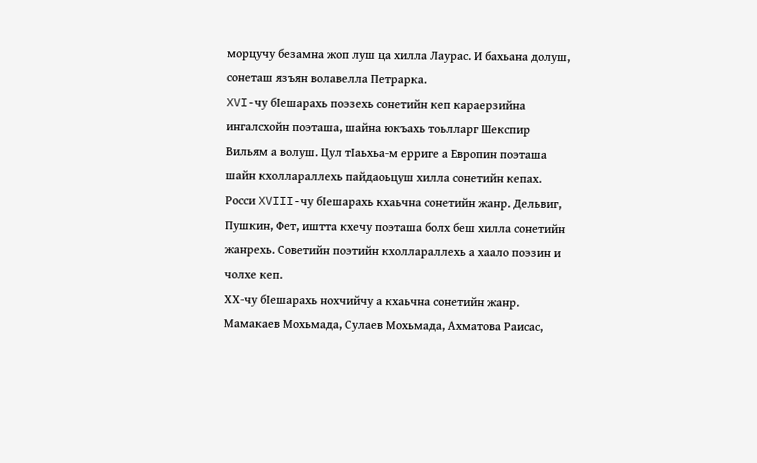морцучу безамна жоп луш ца хилла Лаурас. И бахьана долуш, сонеташ язъян волавелла Петрарка.
XVI-чу бIешарахь поэзехь сонетийн кеп караерзийна ингалсхойн поэташа, шайна юкъахь тоьлларг Шекспир Вильям а волуш. Цул тIаьхьа-м ерриге а Европин поэташа шайн кхоллараллехь пайдаоьцуш хилла сонетийн кепах.
Росси XVIII-чу бIешарахь кхаьчна сонетийн жанр. Дельвиг, Пушкин, Фет, иштта кхечу поэташа болх беш хилла сонетийн жанрехь. Советийн поэтийн кхоллараллехь а хаало поэзин и чолхе кеп.
ХХ-чу бIешарахь нохчийчу а кхаьчна сонетийн жанр. Мамакаев Мохьмада, Сулаев Мохьмада, Ахматова Раисас,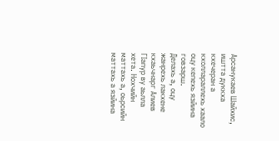Арсанукаев Шайхис, иштта дуккха кхечеран а кхоллараллехь хаало оцу кепехь язйина говзарш.
Делахь а, оцу жанрехь лакхене кхаьчнарг Алиев ГIапур ву аьлла хета. Нохчийн маттахь а, оьрсийн маттахь а язйина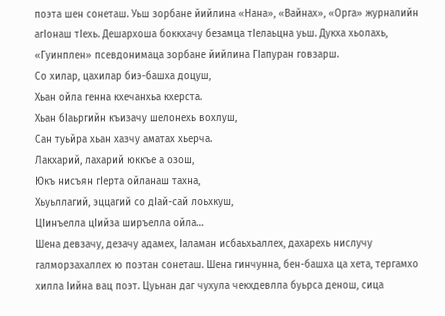поэта шен сонеташ. Уьш зорбане йийлина «Нана», «Вайнах», «Орга» журналийн агIонаш тIехь. Дешархоша боккхачу безамца тIелаьцна уьш. Дукха хьолахь, «Гуинплен» псевдонимаца зорбане йийлина ГIапуран говзарш.
Со хилар, цахилар биэ-башха доцуш,
Хьан ойла генна кхечанхьа кхерста.
Хьан бIаьргийн къизачу шелонехь вохлуш,
Сан туьйра хьан хазчу аматах хьерча.
Лакхарий, лахарий юккъе а озош,
Юкъ нисъян гIерта ойланаш тахна,
Хьуьллагий, эццагий со дIай-сай лоьхкуш,
ЦIинъелла цIийза ширъелла ойла…
Шена девзачу, дезачу адамех, Iаламан исбаьхьаллех, дахарехь нислучу галморзахаллех ю поэтан сонеташ. Шена гинчунна, бен-башха ца хета, тергамхо хилла Iийна вац поэт. Цуьнан даг чухула чекхдевлла буьрса денош, сица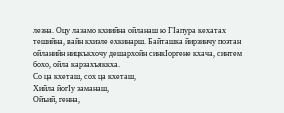лезна. Оцу лазамо кхиийна ойланаш ю ГIапура кехатах тешийна, вайн кхиэле ехкинарш. Байташка йирзинчу поэтан ойланийн ницкъкхочу дешархойн синкIоргене кхача, синтем бохо, ойла карзахъяккха.
Со ца кхеташ, сох ца кхеташ,
Хийла йогIу заманаш,
Ойъий, генна,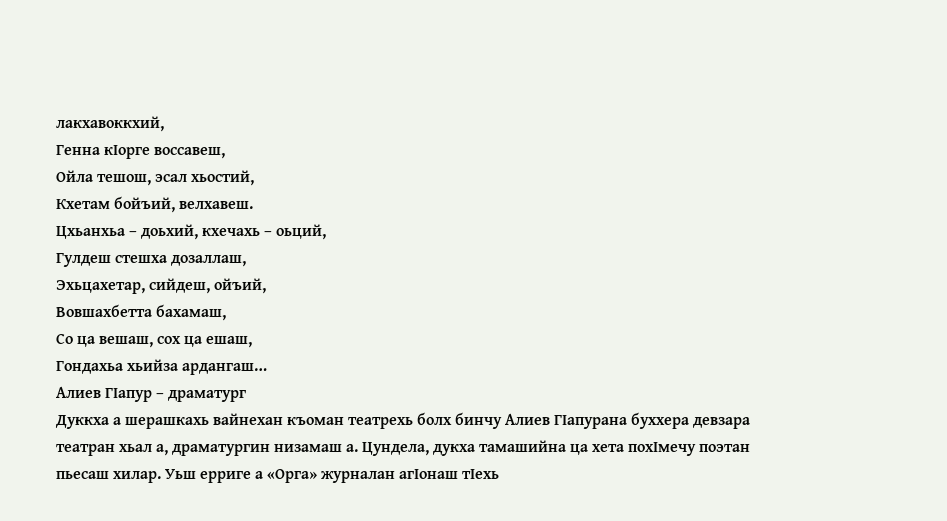лакхавоккхий,
Генна кIорге воссавеш,
Ойла тешош, эсал хьостий,
Кхетам бойъий, велхавеш.
Цхьанхьа – доьхий, кхечахь – оьций,
Гулдеш стешха дозаллаш,
Эхьцахетар, сийдеш, ойъий,
Вовшахбетта бахамаш,
Со ца вешаш, сох ца ешаш,
Гондахьа хьийза ардангаш…
Алиев ГIапур – драматург
Дуккха а шерашкахь вайнехан къоман театрехь болх бинчу Алиев ГIапурана буххера девзара театран хьал а, драматургин низамаш а. Цундела, дукха тамашийна ца хета похIмечу поэтан пьесаш хилар. Уьш ерриге а «Орга» журналан агIонаш тIехь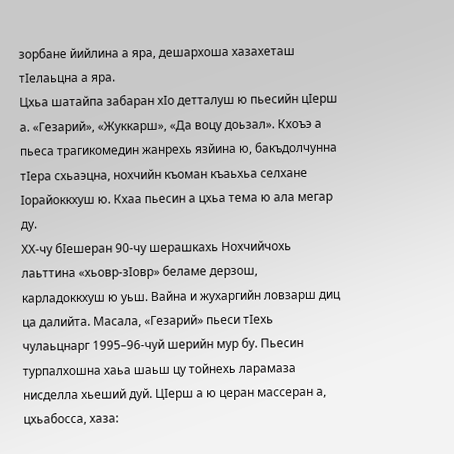зорбане йийлина а яра, дешархоша хазахеташ тIелаьцна а яра.
Цхьа шатайпа забаран хIо детталуш ю пьесийн цIерш а. «Гезарий», «Жуккарш», «Да воцу доьзал». Кхоъэ а пьеса трагикомедин жанрехь язйина ю, бакъдолчунна тIера схьаэцна, нохчийн къоман къаьхьа селхане Iорайоккхуш ю. Кхаа пьесин а цхьа тема ю ала мегар ду.
ХХ-чу бIешеран 90-чу шерашкахь Нохчийчохь лаьттина «хьовр-зIовр» беламе дерзош, карладоккхуш ю уьш. Вайна и жухаргийн ловзарш диц ца далийта. Масала, «Гезарий» пьеси тIехь чулаьцнарг 1995–96-чуй шерийн мур бу. Пьесин турпалхошна хаьа шаьш цу тойнехь ларамаза нисделла хьеший дуй. ЦIерш а ю церан массеран а, цхьабосса, хаза: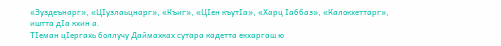«Зуздеънарг», «ЦIузлаьцнарг», «Къиг», «ЦIен къутIа», «Харц Iаббаз», «Калокхеттарг», иштта дIа кхин а.
ТIеман цIергахь боллучу Даймахках сутара кадетта екхаргаш ю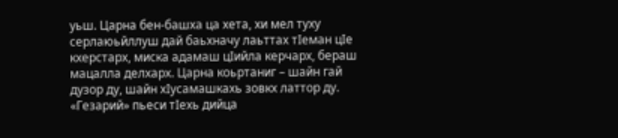уьш. Царна бен-башха ца хета, хи мел туху серлаюьйллуш дай баьхначу лаьттах тIеман цIе кхерстарх, миска адамаш цIийла керчарх, бераш мацалла делхарх. Царна коьртаниг – шайн гай дузор ду, шайн хIусамашкахь зовкх латтор ду. «Гезарий» пьеси тIехь дийца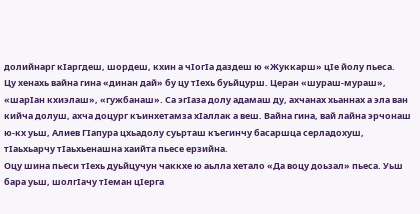долийнарг кIаргдеш, шордеш, кхин а чIогIа даздеш ю «Жуккарш» цIе йолу пьеса.
Цу хенахь вайна гина «динан дай» бу цу тIехь буьйцурш. Церан «шураш-мураш», «шарIан кхиэлаш», «гужбанаш». Са эгIаза долу адамаш ду, ахчанах хьаннах а эла ван кийча долуш, ахча доцург къинхетамза хIаллак а веш. Вайна гина, вай лайна эрчонаш ю-кх уьш, Алиев ГIапура цхьадолу суьрташ къегинчу басаршца серладохуш, тIаьхьарчу тIаьхьенашна хаийта пьесе ерзийна.
Оцу шина пьеси тIехь дуьйцучун чаккхе ю аьлла хетало «Да воцу доьзал» пьеса. Уьш бара уьш, шолгIачу тIеман цIерга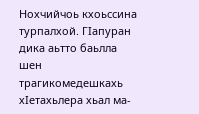Нохчийчоь кхоьссина турпалхой. ГIапуран дика аьтто баьлла шен трагикомедешкахь хIетахьлера хьал ма-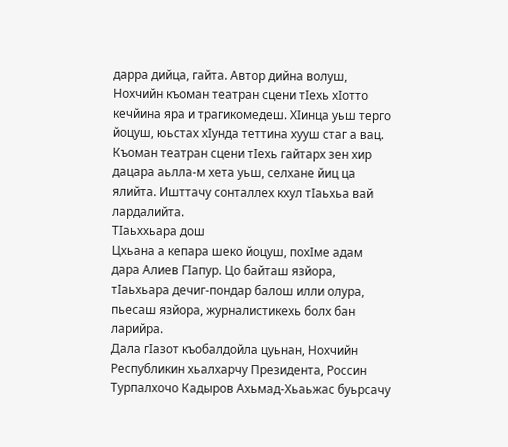дарра дийца, гайта. Автор дийна волуш, Нохчийн къоман театран сцени тIехь хIотто кечйина яра и трагикомедеш. ХIинца уьш терго йоцуш, юьстах хIунда теттина хууш стаг а вац.
Къоман театран сцени тIехь гайтарх зен хир дацара аьлла-м хета уьш, селхане йиц ца ялийта. Ишттачу сонталлех кхул тIаьхьа вай лардалийта.
ТIаьххьара дош
Цхьана а кепара шеко йоцуш, похIме адам дара Алиев ГIапур. Цо байташ язйора, тIаьхьара дечиг-пондар балош илли олура, пьесаш язйора, журналистикехь болх бан ларийра.
Дала гIазот къобалдойла цуьнан, Нохчийн Республикин хьалхарчу Президента, Россин Турпалхочо Кадыров Ахьмад-Хьаьжас буьрсачу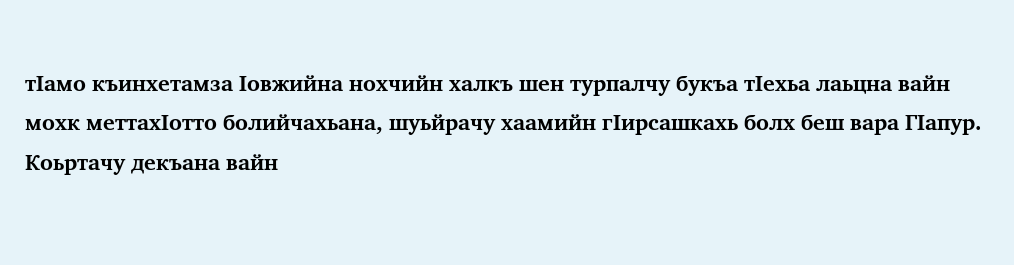тIамо къинхетамза Iовжийна нохчийн халкъ шен турпалчу букъа тIехьа лаьцна вайн мохк меттахIотто болийчахьана, шуьйрачу хаамийн гIирсашкахь болх беш вара ГIапур.
Коьртачу декъана вайн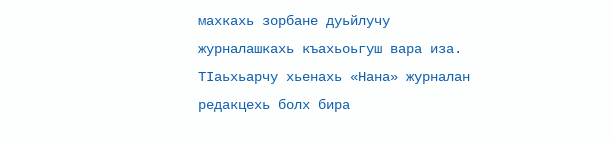махкахь зорбане дуьйлучу журналашкахь къахьоьгуш вара иза. ТIаьхьарчу хьенахь «Нана» журналан редакцехь болх бира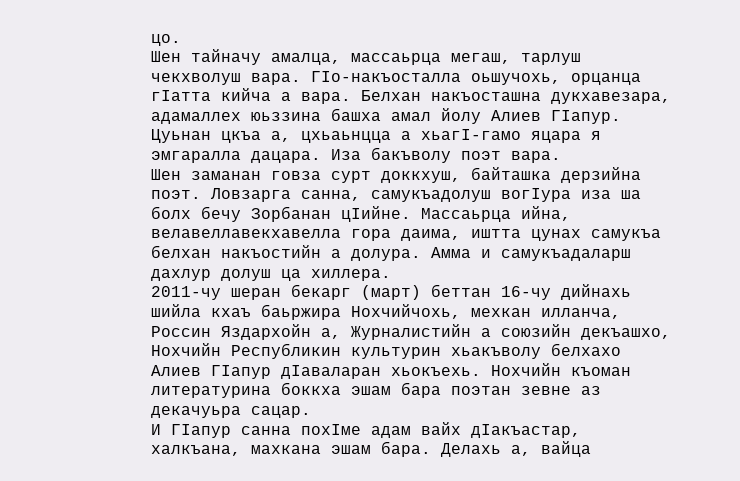цо.
Шен тайначу амалца, массаьрца мегаш, тарлуш чекхволуш вара. ГIо-накъосталла оьшучохь, орцанца гIатта кийча а вара. Белхан накъосташна дукхавезара, адамаллех юьззина башха амал йолу Алиев ГIапур. Цуьнан цкъа а, цхьаьнцца а хьагI-гамо яцара я эмгаралла дацара. Иза бакъволу поэт вара.
Шен заманан говза сурт доккхуш, байташка дерзийна поэт. Ловзарга санна, самукъадолуш вогIура иза ша болх бечу Зорбанан цIийне. Массаьрца ийна, велавеллавекхавелла гора даима, иштта цунах самукъа белхан накъостийн а долура. Амма и самукъадаларш дахлур долуш ца хиллера.
2011-чу шеран бекарг (март) беттан 16-чу дийнахь шийла кхаъ баьржира Нохчийчохь, мехкан илланча, Россин Яздархойн а, Журналистийн а союзийн декъашхо, Нохчийн Республикин культурин хьакъволу белхахо Алиев ГIапур дIаваларан хьокъехь. Нохчийн къоман литературина боккха эшам бара поэтан зевне аз декачуьра сацар.
И ГIапур санна похIме адам вайх дIакъастар, халкъана, махкана эшам бара. Делахь а, вайца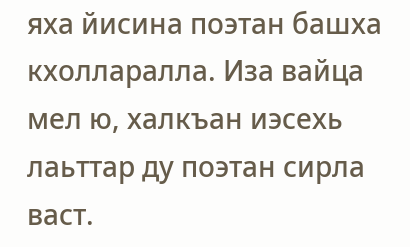яха йисина поэтан башха кхолларалла. Иза вайца мел ю, халкъан иэсехь лаьттар ду поэтан сирла васт.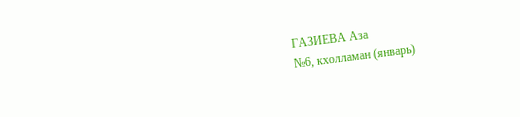ГАЗИЕВА Аза
№6, кхолламан (январь)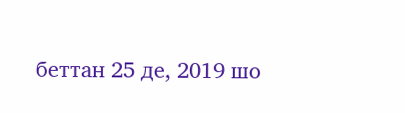беттан 25 де, 2019 шо